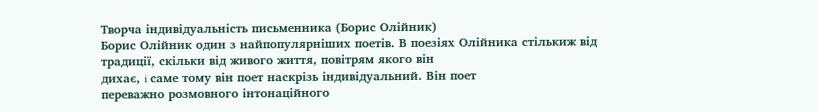Творча iндивiдуальнiсть письменника (Борис Олiйник)
Борис Олiйник один з найпопулярнiших поетiв. В поезiях Олiйника стiлькиж вiд традицiï, скiльки вiд живого життя, повiтрям якого вiн
дихає, i саме тому вiн поет наскрiзь iндивiдуальний. Вiн поет
переважно розмовного iнтонацiйного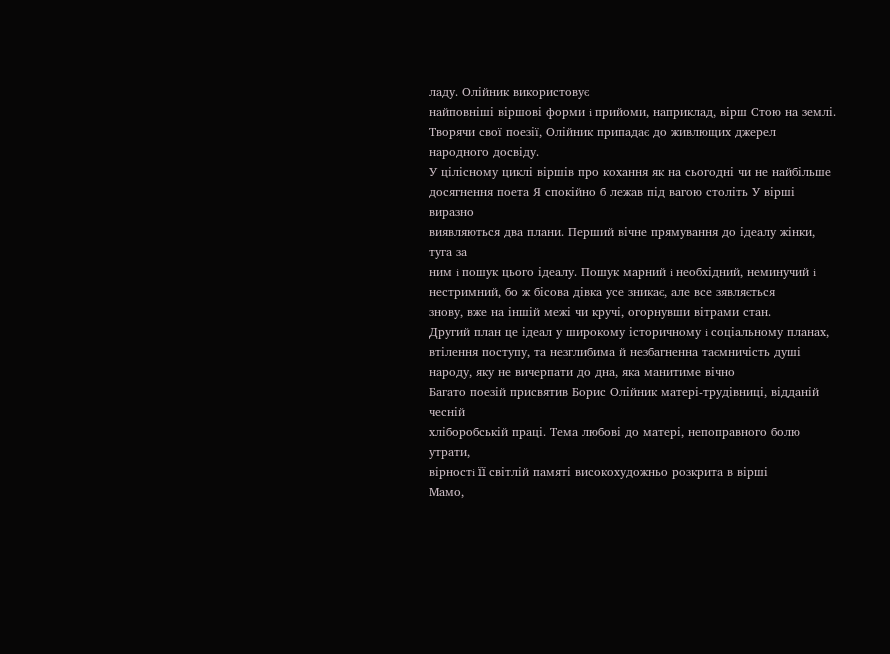ладу. Олiйник використовує
найповнiшi вiршовi форми i прийоми, наприклад, вiрш Стою на землi.
Творячи своï поезiï, Олiйник припадає до живлющих джерел
народного досвiду.
У цiлiсному циклi вiршiв про кохання як на сьогоднi чи не найбiльше
досягнення поета Я спокiйно б лежав пiд вагою столiть У вiршi виразно
виявляються два плани. Перший вiчне прямування до iдеалу жiнки, туга за
ним i пошук цього iдеалу. Пошук марний i необхiдний, неминучий i
нестримний, бо ж бiсова дiвка усе зникає, але все зявляється
знову, вже на iншiй межi чи кручi, огорнувши вiтрами стан.
Другий план це iдеал у широкому iсторичному i соцiальному планах,
втiлення поступу, та незглибима й незбагненна таємничiсть душi
народу, яку не вичерпати до дна, яка манитиме вiчно
Багато поезiй присвятив Борис Олiйник матерi-трудiвницi, вiдданiй чеснiй
хлiборобськiй працi. Тема любовi до матерi, непоправного болю утрати,
вiрностi ïï свiтлiй памятi високохудожньо розкрита в вiршi
Мамо,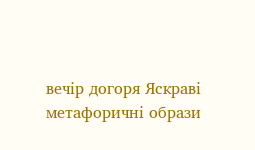вечiр догоря Яскравi метафоричнi образи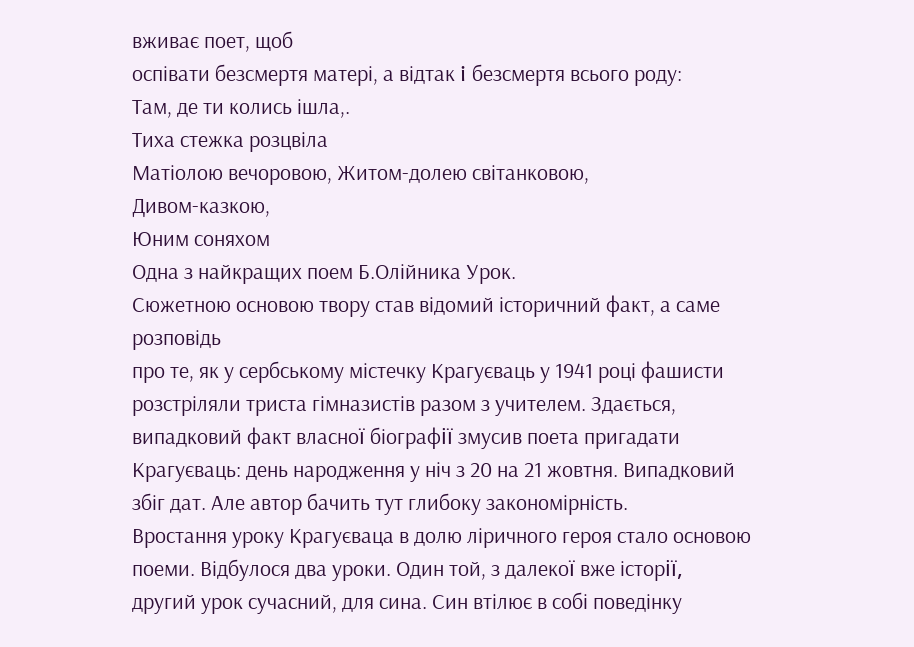вживає поет, щоб
оспiвати безсмертя матерi, а вiдтак i безсмертя всього роду:
Там, де ти колись iшла,.
Тиха стежка розцвiла
Матiолою вечоровою, Житом-долею свiтанковою,
Дивом-казкою,
Юним соняхом
Одна з найкращих поем Б.Олiйника Урок.
Сюжетною основою твору став вiдомий iсторичний факт, а саме розповiдь
про те, як у сербському мiстечку Крагуєваць у 1941 роцi фашисти
розстрiляли триста гiмназистiв разом з учителем. Здається,
випадковий факт власноï бiографiï змусив поета пригадати
Крагуєваць: день народження у нiч з 20 на 21 жовтня. Випадковий
збiг дат. Але автор бачить тут глибоку закономiрнiсть.
Вростання уроку Крагуєваца в долю лiричного героя стало основою
поеми. Вiдбулося два уроки. Один той, з далекоï вже iсторiï,
другий урок сучасний, для сина. Син втiлює в собi поведiнку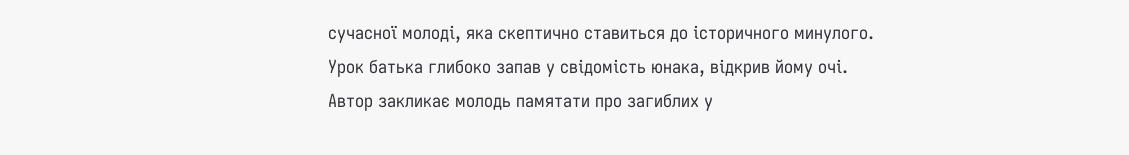сучасноï молодi, яка скептично ставиться до iсторичного минулого.
Урок батька глибоко запав у свiдомiсть юнака, вiдкрив йому очi.
Автор закликає молодь памятати про загиблих у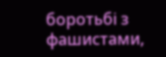боротьбi з
фашистами,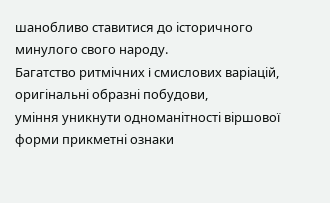шанобливо ставитися до iсторичного минулого свого народу.
Багатство ритмiчних i смислових варiацiй, оригiнальнi образнi побудови,
умiння уникнути одноманiтностi вiршовоï форми прикметнi ознаки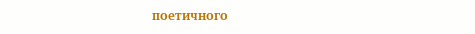поетичного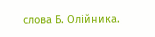слова Б. Олiйника.